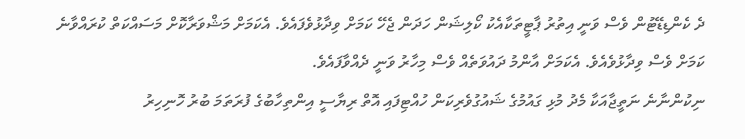ދެ ކެންޑިޑޭޓުން ވެސް ވަނީ އިތުރު ޕާޓީތަކާއެކު ކޯލިޝަން ހަދަން ޖެހޭ ކަމަށް ވިދާޅުވެފައެވެ. އެކަމަށް މަޝްވަރާކޮށް މަސައްކަތް ކުރައްވާނެ ކަމަށް ވެސް ވިދާޅުވެއެވެ. އެކަމަށް އާންމު ދައުވަތެއް ވެސް މިހާރު ވަނީ ދެއްވާފައެވެ.
ނިކުންނާނެ ނަތީޖާއަކާ މެދު މުޅި ގައުމުގެ ޝައުގުވެރިކަން ހުއްޓިފައި އޮތް ރިޔާސީ އިންތިހާބުގެ ފުރަތަމަ ބުރު ހޮނިހިރު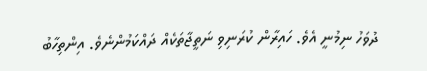ދުވަހު ނިމުނީ އެވެ. ހައިރާން ކުރަނިވި ނަތީޖާތަކެއް ދައްކަމުންނެވެ. އިންތިހާބު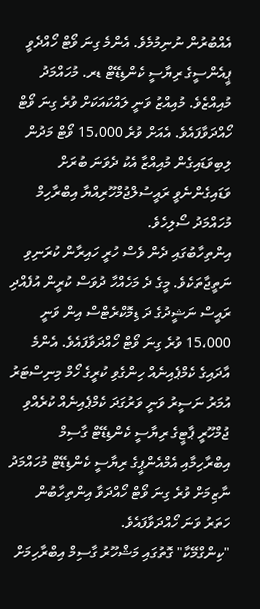އެއްބުރުން ނުނިމުމެވެ. އެންމެ ގިނަ ވޯޓް ހޯއްދެވީ ޕީއެންސީގެ ރިޔާސީ ކެންޑިޑޭޓް ޑރ. މުހައްމަދު މުއިއްޒެވެ. މުއިއްޒު ވަނީ ލައްކައަކަށް ވުރެ ގިނަ ވޯޓް ހޯއްދަވާފައެވެ. އެއަށް ވުރެ 15،000 ވޯޓް މަދުން ލިބިވަޑައިގެން މުއިއްޒާ އެކު ދެވަނަ ބުރަށް ވަޑައިގެންނެވީ ރައީސުލްޖުމްހޫރިއްޔާ އިބްރާހިމް މުހައްމަދު ސޯލިހެވެ.
އިންތިހާބުގައި ދެން ވެސް ހުރީ ހައިރާން ކުރަނިވި ނަތީޖާތަކެވެ. މީގެ ދެ މަހެއްހާ ދުވަސް ކުރީން އުފެއްދި ރައީސް ނަޝީދުގެ ދަ ޑިމޮކްރެޓްސް އިން ވަނީ 15،000 ވުރެ ގިނަ ވޯޓް ހޯއްދަވާފައެވެ. އެންމެ އާދައިގެ ކެމްޕެއިނެއް ހިންގެވި ކުރީގެ ހޯމް މިނިސްޓަރު އުމަރު ނަސީރު ވަނީ ވަރުގަދަ ކެމްޕެއިނެއް ކުރެއްވި ޖުމްހޫރީ ޕާޓީގެ ރިޔާސީ ކެންޑިޑޭޓް ގާސިމް އިބްރާހިމާއި އެމްއެންޕީގެ ރިޔާސީ ކެންޑިޑޭޓް މުހައްމަދު ނާޒިމަށް ވުރެ ގިނަ ވޯޓް ހޯއްދަވާ އިންތިހާބުން ހަތަރު ވަނަ ހޯއްދަވާފައެވެ.
"ކިންގްމޭކާ" ގޮތުގައި މަޝްހޫރު ގާސިމް އިބްރާހިމަށް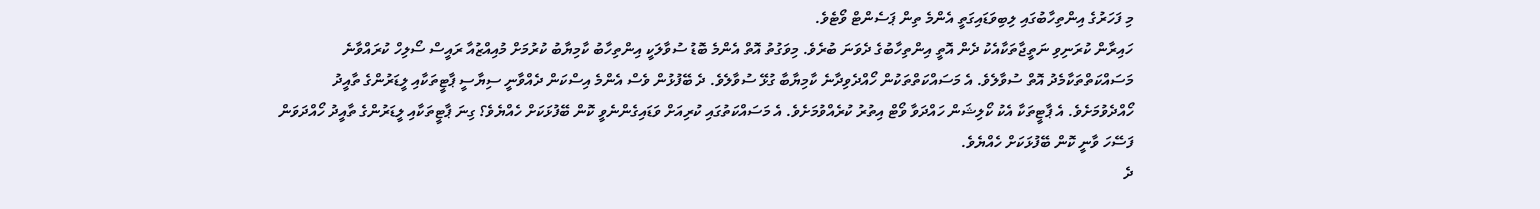މި ފަހަރުގެ އިންތިހާބުގައި ލިބިވަޑައިގަތީ އެންމެ ތިން ޕަސެންޓް ވޯޓެވެ.
ހައިރާން ކުރަނިވި ނަތީޖާތަކާއެކު ދެން އޮތީ އިންތިހާބުގެ ދެވަނަ ބުރެވެ. މިވަގުތު އޮތް އެންމެ ބޮޑު ސުވާލަކީ އިންތިހާބު ކާމިޔާބު ކުރުމަށް މުއިއްޒުއާ ރައީސް ސޯލިހް ކުރައްވާނެ މަސައްކަތްތަކާމެދު އޮތް ސުވާލެވެ. އެ މަސައްކަތްތަކުން ހޯއްދެވިދާނެ ކާމިޔާބާ ގުޅޭ ސުވާލެވެ. ދެ ބޭފުޅުން ވެސް އެންމެ އިސްކަން ދެއްވާނީ ސިޔާސީ ޕާޓީތަކާއި ލީޑަރުންގެ ތާއީދު ހޯއްދެވުމަށެވެ. އެ ޕާޓީތަކާ އެކު ކޯލިޝަން ހައްދަވާ ވޯޓް އިތުރު ކުރެއްވުމަށެވެ. އެ މަސައްކަތުގައި ކުރިއަށް ވަޑައިގެންނެވީ ކޮން ބޭފުޅަކަށް ހެއްޔެވެ؟ ގިނަ ޕާޓީތަކާއި ލީޑަރުންގެ ތާއީދު ހޯއްދަވަން ފަސޭހަ ވާނީ ކޮން ބޭފުޅަކަށް ހެއްޔެވެ.
ދެ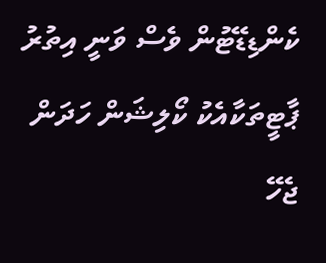ކެންޑިޑޭޓުން ވެސް ވަނީ އިތުރު ޕާޓީތަކާއެކު ކޯލިޝަން ހަދަން ޖެހޭ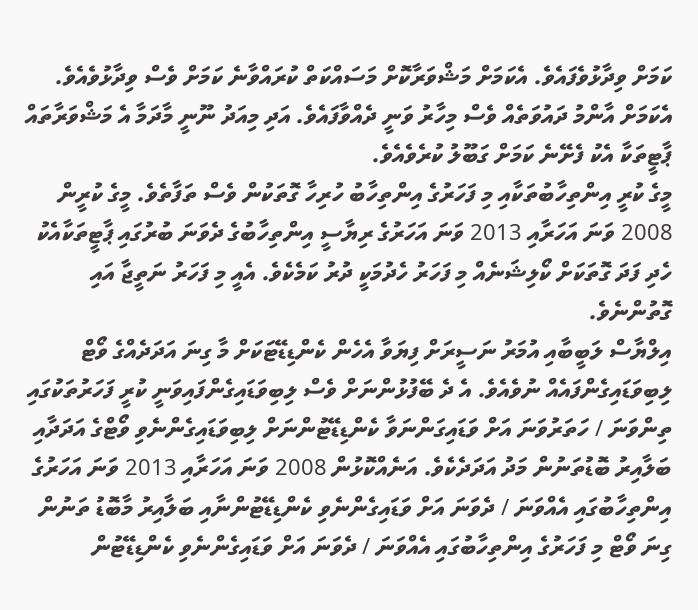ކަމަށް ވިދާޅުވެފައެވެ. އެކަމަށް މަޝްވަރާކޮށް މަސައްކަތް ކުރައްވާނެ ކަމަށް ވެސް ވިދާޅުވެއެވެ. އެކަމަށް އާންމު ދައުވަތެއް ވެސް މިހާރު ވަނީ ދެއްވާފައެވެ. އަދި މިއަދު ނޫނީ މާދަމާ އެ މަޝްވަރާތައް ޕާޓީތަކާ އެކު ފެށޭނެ ކަމަށް ގަބޫލު ކުރެވެއެވެ.
މީގެ ކުރީ އިންތިހާބުތަކާއި މި ފަހަރުގެ އިންތިހާބު ހުރިހާ ގޮތަކުން ވެސް ތަފާތެވެ. މީގެ ކުރީން 2008 ވަނަ އަހަރާއި 2013 ވަނަ އަހަރުގެ ރިޔާސީ އިންތިހާބުގެ ދެވަނަ ބުރުގައި ޕާޓީތަކާއެކު ހެދި ފަދަ ގޮތަކަށް ކޯލިޝަނެއް މި ފަހަރު ހެދުމަކީ ދުރު ކަމެކެވެ. އެއީ މި ފަހަރު ނަތީޖާ އައި ގޮތުންނެވެ.
އިލްޔާސް ލަބީބާއި އުމަރު ނަސީރަށް ފިޔަވާ އެހެން ކެންޑިޑޭޓަކަށް މާ ގިނަ އަދަދެއްގެ ވޯޓް ލިބިވަޑައިގެންފައެއް ނުވެއެވެ. އެ ދެ ބޭފުޅުންނަށް ވެސް ލިބިވަޑައިގެންފައިވަނީ ކުރީ ފަހަރުތަކުގައި ތިންވަނަ / ހަތަރުވަނަ އަށް ވަޑައިގަންނަވާ ކެންޑިޑޭޓުންނަށް ލިބިވަޑައިގެންނެވި ވޯޓްގެ އަދަދާއި ބަލާއިރު ބޮޑުތަނުން މަދު އަދަދެކެވެ. އަނެއްކޮޅުން 2008 ވަނަ އަހަރާއި 2013 ވަނަ އަހަރުގެ އިންތިހާބުގައި އެއްވަނަ / ދެވަނަ އަށް ވަޑައިގެންނެވި ކެންޑިޑޭޓުންނާއި ބަލާއިރު މާބޮޑު ތަނުން ގިނަ ވޯޓް މި ފަހަރުގެ އިންތިހާބުގައި އެއްވަނަ / ދެވަނަ އަށް ވަޑައިގެންނެވި ކެންޑިޑޭޓުން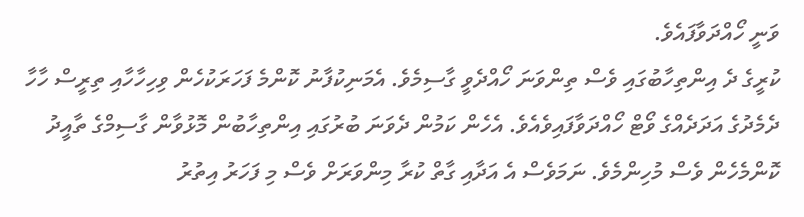ވަނީ ހޯއްދަވާފައެވެ.
ކުރީގެ ދެ އިންތިހާބުގައި ވެސް ތިންވަނަ ހޯއްދެވީ ގާސިމެވެ. އެމަނިކުފާނު ކޮންމެ ފަހަރަކުހެން ވިހިހާހާއި ތިރީސް ހާހާ ދެމެދުގެ އަދަދެއްގެ ވޯޓް ހޯއްދަވާފައިވެއެވެ. އެހެން ކަމުން ދެވަނަ ބުރުގައި އިންތިހާބުން މޮޅުވާން ގާސިމްގެ ތާއީދު ކޮންމެހެން ވެސް މުހިންމެވެ. ނަމަވެސް އެ އަދާއި ގާތް ކުރާ މިންވަރަށް ވެސް މި ފަހަރު އިތުރު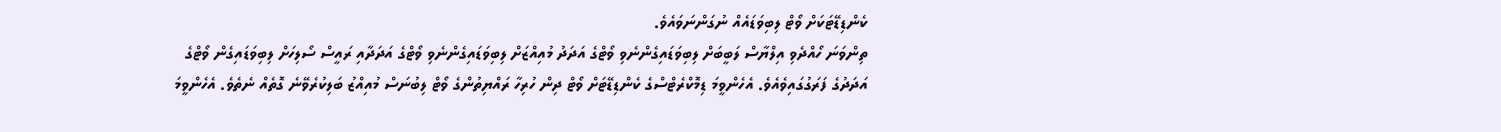ކެންޑިޑޭޓަކަށް ވޯޓް ލިބިވަޑައެއް ނުގަންނަވައެވެ.
ތިންވަނަ ހޯއްދެވި އިލްޔާސް ލަބީބަށް ލިބިވަޑައިގެންނެވި ވޯޓްގެ އަދަދު މުއިއްޒަށް ލިބިވަޑައިގެންނެވި ވޯޓްގެ އަދަދާއި ރައީސް ސޯލިހަށް ލިބިވަޑައިގެން ވޯޓްގެ އަދަދުގެ ފަރަގުގައިވެއެވެ. އެހެންވީމަ ޑިމޮކްރެޓްސްގެ ކެންޑިޑޭޓަށް ވޯޓް ދިން ހުރިހާ ރައްޔިތުންގެ ވޯޓް ލިބުނަސް މުއިއްޒު ބަލިކުރެވޭނެ ގޮތެއް ނެތެވެ. އެހެންވީމަ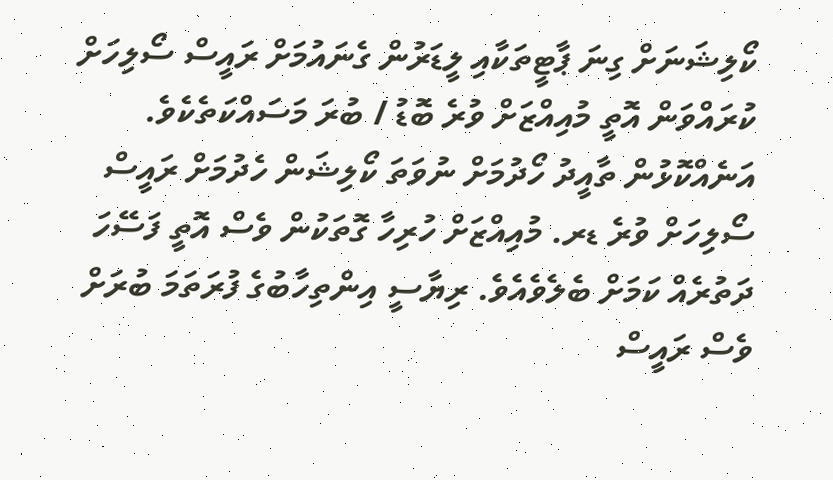ކޯލިޝަނަށް ގިނަ ޕާޓީތަކާއި ލީޑަރުން ގެނައުމަށް ރައީސް ސޯލިހަށް ކުރައްވަން އޮތީ މުއިއްޒަށް ވުރެ ބޮޑު / ބުރަ މަސައްކަތެކެވެ.
އަނެއްކޮޅުން ތާއީދު ހޯދުމަށް ނުވަތަ ކޯލިޝަން ހެދުމަށް ރައީސް ސޯލިހަށް ވުރެ ޑރ. މުއިއްޒަށް ހުރިހާ ގޮތަކުން ވެސް އޮތީ ފަސޭހަ ދަތުރެއް ކަމަށް ބެލެވެއެވެ. ރިޔާސީ އިންތިހާބުގެ ފުރަތަމަ ބުރަށް ވެސް ރައީސް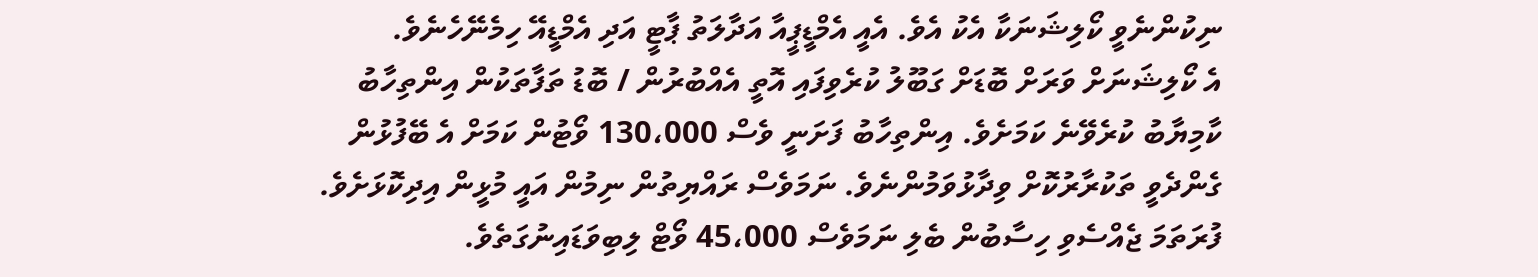ނިކުންނެވީ ކޯލިޝަނަކާ އެކު އެވެ. އެއީ އެމްޑީޕީއާ އަދާލަތު ޕާޓީ އަދި އެމްޑީއޭ ހިމެނޭހެނެވެ.
އެ ކޯލިޝަނަށް ވަރަށް ބޮޑަށް ގަބޫލު ކުރެވިފައި އޮތީ އެއްބުރުން / ބޮޑު ތަފާތަކުން އިންތިހާބު ކާމިޔާބު ކުރެވޭނެ ކަމަށެވެ. އިންތިހާބު ފަށަނީ ވެސް 130،000 ވޯޓުން ކަމަށް އެ ބޭފުޅުން ގެންދެވީ ތަކުރާރުކޮށް ވިދާޅުވަމުންނެވެ. ނަމަވެސް ރައްޔިތުން ނިމުން އައީ މުޅީން އިދިކޮޅަށެވެ. ފުރަތަމަ ޖެއްސެވި ހިސާބުން ބެލި ނަމަވެސް 45،000 ވޯޓް ލިބިވަޑައިނުގަތެވެ.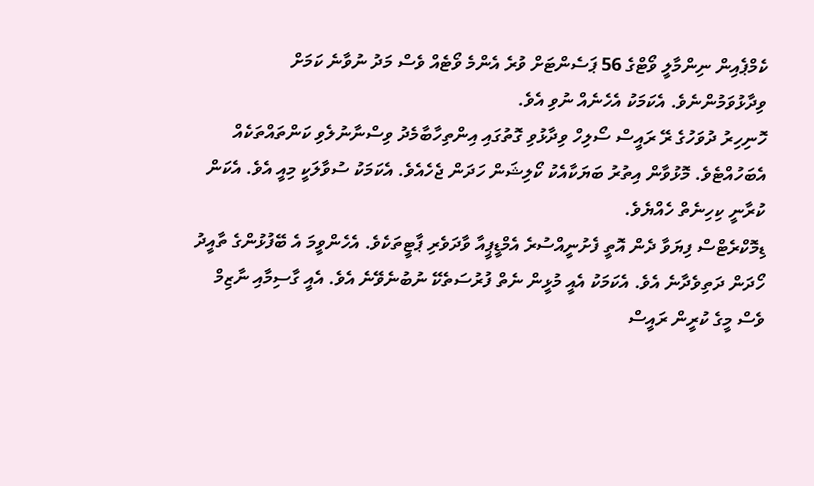ކެމްޕެއިން ނިންމާލީ ވޯޓްގެ 56 ޕަސެންޓަށް ވުރެ އެންމެ ވޯޓެއް ވެސް މަދު ނުވާނެ ކަމަށް ވިދާޅުވަމުންނެވެ. އެކަމަކު އެހެނެއް ނުވި އެވެ.
ހޮނިހިރު ދުވަހުގެ ރޭ ރައީސް ސޯލިހް ވިދާޅުވި ގޮތުގައި އިންތިހާބާމެދު ވިސްނާނުލެވި ކަންތައްތަކެއް އެބަހުއްޓެވެ. މޮޅުވާން އިތުރު ބަޔަކާއެކު ކޯލިޝަން ހަދަން ޖެހެއެވެ. އެކަމަކު ސުވާލަކީ މިއީ އެވެ. އެކަން ކުރާނީ ކިހިނެތް ހެއްޔެވެ.
ޑިމޮކްރެޓްސް ފިޔަވާ ދެން އޮތީ ފެށުނީއްސުރެ އެމްޑީޕީއާ ވާދަވެރި ޕާޓީތަކެވެ. އެހެންވީމަ އެ ބޭފުޅުންގެ ތާއީދު ހޯދަން ދަތިވެދާނެ އެވެ. އެކަމަކު އެއީ މުޅީން ނެތް ފުރުސަތެކޭ ނުބުނެވޭނެ އެވެ. އެއީ ގާސިމާއި ނާޒިމް ވެސް މީގެ ކުރީން ރައީސް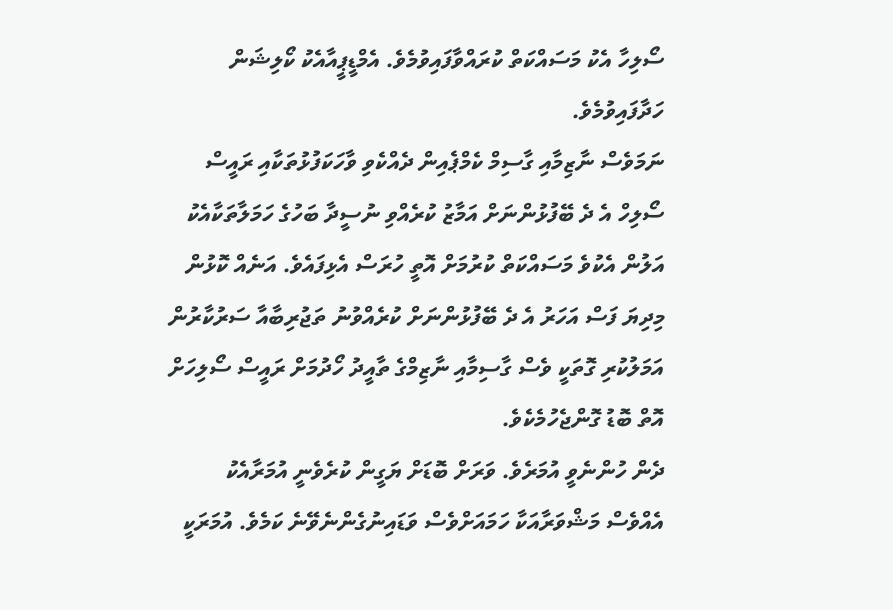ސޯލިހާ އެކު މަސައްކަތް ކުރައްވާފައިވުމެވެ. އެމްޑީޕީއާއެކު ކޯލިޝަން ހަދާފައިވުމެވެ.
ނަމަވެސް ނާޒިމާއި ގާސިމް ކެމްޕެއިން ދެއްކެވި ވާހަކަފުޅުތަކާއި ރައީސް ސޯލިހް އެ ދެ ބޭފުޅުންނަށް އަމާޒު ކުރެއްވި ނުސީދާ ބަހުގެ ހަމަލާތަކާއެކު އަލުން އެކުވެ މަސައްކަތް ކުރުމަށް އޮތީ ހުރަސް އެޅިފައެވެ. އަނެއް ކޮޅުން މިދިޔަ ފަސް އަހަރު އެ ދެ ބޭފުޅުންނަށް ކުރެއްވުނު ތަޖުރިބާއާ ސަރުކާރުން އަމަލުކުރި ގޮތަކީ ވެސް ގާސިމާއި ނާޒިމްގެ ތާއީދު ހޯދުމަށް ރައީސް ސޯލިހަށް އޮތް ބޮޑު ގޮންޖެހުމެކެވެ.
ދެން ހުންނެވީ އުމަރެވެ. ވަރަށް ބޮޑަށް ޔަގީން ކުރެވެނީ އުމަރާއެކު އެއްވެސް މަޝްވަރާއަކާ ހަމައަށްވެސް ވަޑައިނުގެންނެވޭނެ ކަމެވެ. އުމަރަކީ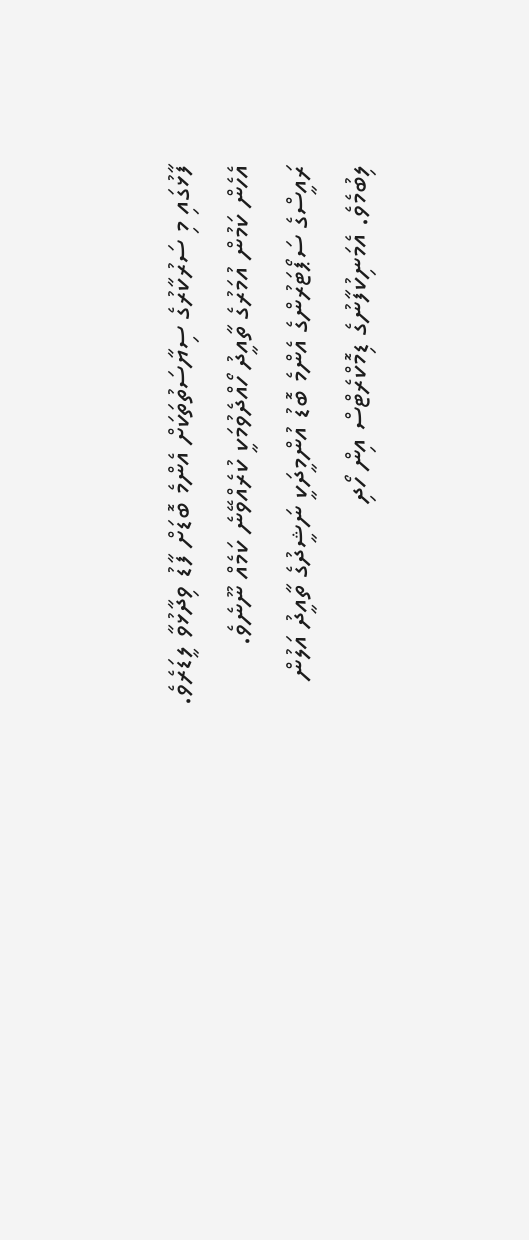ފާޅުގައި މި ސަރުކާރުގެ ސިޔާސަތުތަކަށް އެންމެ ބޮޑަށް ފާޑު ވިދާޅުވާ ލީޑަރެވެ. އެހެން ކަމުން އުމަރުގެ ތާއީދު ހޯއްދެވުމަކީ ކުރެއްވޭނެ ކަމެއް ނޫނެވެ.
ރައީސްގެ ސަޕޯޓަރުންގެ އެންމެ ބޮޑު އުންމީދަކީ ނަޝީދުގެ ތާއީދު އަލުން ލިބުމެވެ. އެމަނިކުފާނުގެ ޑިމޮކްރެޓްސް އިން ހޯދި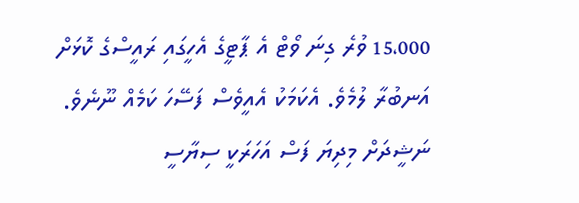15،000 ވުރެ ގިނަ ވޯޓް އެ ޕާޓީގެ އެހީގައި ރައީސްގެ ކޮޅަށް އަނބުރާ ލުމެވެ. އެކަމަކު އެއީވެސް ފަސޭހަ ކަމެއް ނޫނެވެ. ނަޝީދަށް މިދިޔަ ފަސް އަހަރަކީ ސިޔާސީ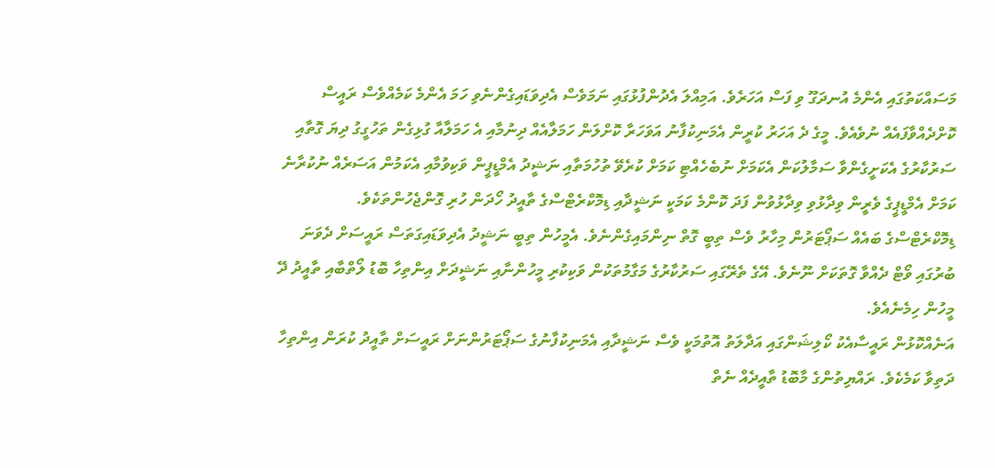މަސައްކަތުގައި އެންމެ އުނދަގޫ ވި ފަސް އަހަރެވެ. އަމިއްލަ އެދުންފުޅުގައި ނަމަވެސް އެދިވަޑައިގެންނެވި ހަމަ އެންމެ ކަމެއްވެސް ރައީސް ކޮށްދެއްވާފައެއް ނުވެއެވެ. މީގެ ދެ އަހަރު ކުރީން އެމަނިކުފާނު އަވަހަރާ ކޮށްލަން ހަމަލާއެއް ދިނުމާއި އެ ހަމަލާއާ ގުޅިގެން ތަހުގީގު ދިޔަ ގޮތާއި ސަރުކާރުގެ އެކަށީގެންވާ ސަމާލުކަން އެކަމަށް ނުބެހެއްޓި ކަމަށް ކުރެވޭ ތުހުމަތާއި ނަޝީދު އެމްޑީޕީން ވަކިވުމާއި އެކަމުން އަސަރެއް ނުކުރާނެ ކަމަށް އެމްޑީޕީގެ ވެރީން ވިދާޅުވި ވިދާޅުވުން ފަދަ ކޮންމެ ކަމަކީ ނަޝީދާއި ޑިމޮކްރެޓްސްގެ ތާއީދު ހޯދަން ހުރި ގޮންޖެހުންތަކެވެ.
ޑިމޮކްރެޓްސްގެ ބައެއް ސަޕޯޓަރުން މިހާރު ވެސް ތިބީ ގޮތް ނިންމައިގެންނެވެ. އެމީހުން ތިބީ ނަޝީދު އެދިވަޑައިގަތަސް ރައީސަށް ދެވަނަ ބުރުގައި ވޯޓް ދެއްވާ ގޮތަކަށް ނޫނެވެ. އޭގެ ތެރޭގައި ސަރުކާރުގެ މަގާމުތަކުން ވަކިކުރި މީހުންނާއި ނަޝީދަށް އިންތިހާ ބޮޑު ލޯތްބާއި ތާއީދު ދޭ މީހުން ހިމެނެއެވެ.
އަނެއްކޮޅުން ރައީސާއެކު ކޯލިޝަންގައި އަދާލަތު އޮތުމަކީ ވެސް ނަޝީދާއި އެމަނިކުފާނުގެ ސަޕޯޓަރުންނަށް ރައީސަށް ތާއީދު ކުރަން އިންތިހާ ދަތިވާ ކަމެކެވެ. ރައްޔިތުންގެ މާބޮޑު ތާއީދެއް ނެތް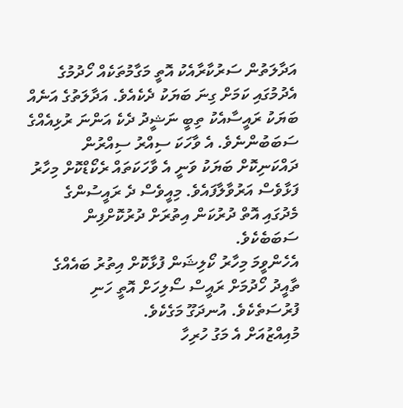އަދާލަތުން ސަރުކާރާއެކު އޮތީ މަގާމުތަކެއް ހޯދުމުގެ އެދުމުގައި ކަމަށް ގިނަ ބަޔަކު ދެކެއެވެ. އަދާލަތުގެ އަނެއް ބަޔަކު ރައީސާއެކު ތިބީ ނަޝީދު ދެކެ އަންނަ ރުޅިއެއްގެ ސަބަބުންނެވެ. އެ ވާހަކަ ސިއްރު ސިއްރުން ދައްކަނިކޮށް ބަޔަކު ވަނީ އެ ވާހަކަތައް ރެކޯޑްކޮށް މިހާރު ފަޅާވެސް އަރުވާލާފައެވެ. މިއީވެސް ދެ ރައީސުންގެ މެދުގައި އޮތް ދުރުކަން އިތުރަށް ދުރުކޮށްފިން ސަބަބެކެވެ.
އެހެންވީމަ މިހާރު ކޯލިޝަން ފުޅާކޮށް އިތުރު ބައެއްގެ ތާއީދު ހޯދުމަށް ރައީސް ސޯލިހަށް އޮތީ ހަނި ފުރުސަތެކެވެ. އުނދަގޫ މަގެކެވެ.
މުއިއްޒުއަށް އެ މަގު ހުރިހާ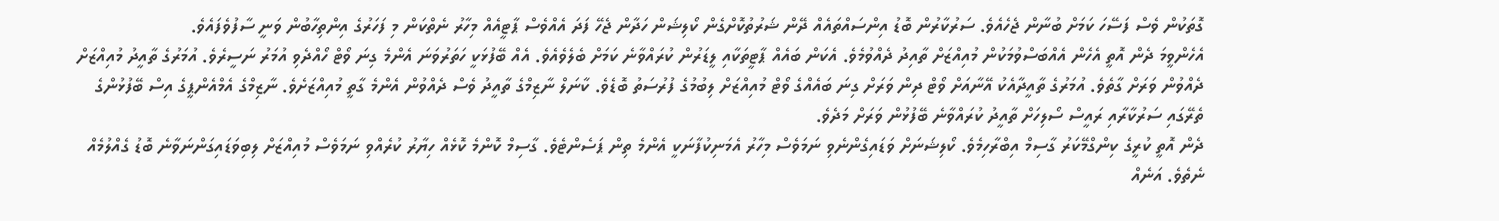ގޮތަކުން ވެސް ފަސޭހަ ކަމަށް ބުނާން ޖެހެއެވެ. ސަރުކާރުން ބޮޑު އިންސައްތައެއް ދޭން ޝަރުތުކޮށްގެން ކޯލިޝަން ހަދާން ޖެހޭ ފަދަ އެއްވެސް ޕާޓީއެއް މިހާރު ނެތްކަން މި ފަހަރުގެ އިންތިހާބުން ވަނީ ސާފުވެފައެވެ.
އެހެންވީމަ ދެން އޮތީ އެހެން އެއްބަސްވުމަކުން މުއިއްޒަށް ތާއިދު ދެއްވުމެވެ. އެކަން ބައެއް ޕާޓީތަކާއި ލީޑަރުން ކުރައްވާނެ ކަމަށް ބެލެވެއެވެ. އެއް ބޭފުޅަކީ ހަތަރުވަނަ އެންމެ ގިނަ ވޯޓް ހޯއްދެވި އުމަރު ނަސީރެވެ. އުމަރުގެ ތާއީދު މުއިއްޒަށް ދެއްވުން ވަރަށް ގާތެވެ. އުމަރުގެ ތާއީދާއެކު އޭނާއަށް ވޯޓް ދިން ވަރަށް ގިނަ ބައެއްގެ ވޯޓް މުއިއްޒަށް ލިބުމުގެ ފުރުސަތު ބޮޑެވެ. ކާނަލް ނާޒިމްގެ ތާއީދު ވެސް ދެއްވުން އެންމެ ގާތީ މުއިއްޒަށެވެ. ނާޒިމްގެ އެމްއެންޕީގެ އިސް ބޭފުޅުންގެ ތެރޭގައި ސަރުކާރާއި ރައީސް ސޯލިހަށް ތާއީދު ކުރައްވާނެ ބޭފުޅުން ވަރަށް މަދެވެ.
ދެން އޮތީ ކުރީގެ ކިންގްމޭކަރު ގާސިމް އިބްރާހިމެވެ. ކޯލިޝަނަށް ވަޑައިގެންނެވި ނަމަވެސް މިހާރު އެމަނިކުފާނަކީ އެންމެ ތިން ޕަސެންޓެވެ. ގާސިމް ކޮންމެ ކޮޅެއް ހިޔާރު ކުރެއްވި ނަމަވެސް މުއިއްޒަށް ލިބިވަޑައިގަންނަވާނެ ބޮޑު ގެއްލުމެއް ނެތެވެ. އަނެއް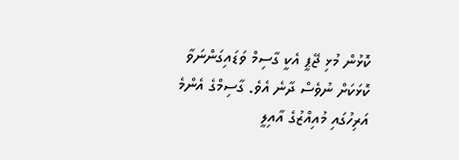ކޮޅުން މުޅި ޖޭޕީ އެކީ ގާސިމް ވަޑައިގަންނަވާ ކޮޅަކަށް ނުވެސް ދާނެ އެވެ. ގާސިމްގެ އެންމެ އަރިހުގައި މުއިއްޒުގެ އާއިލީ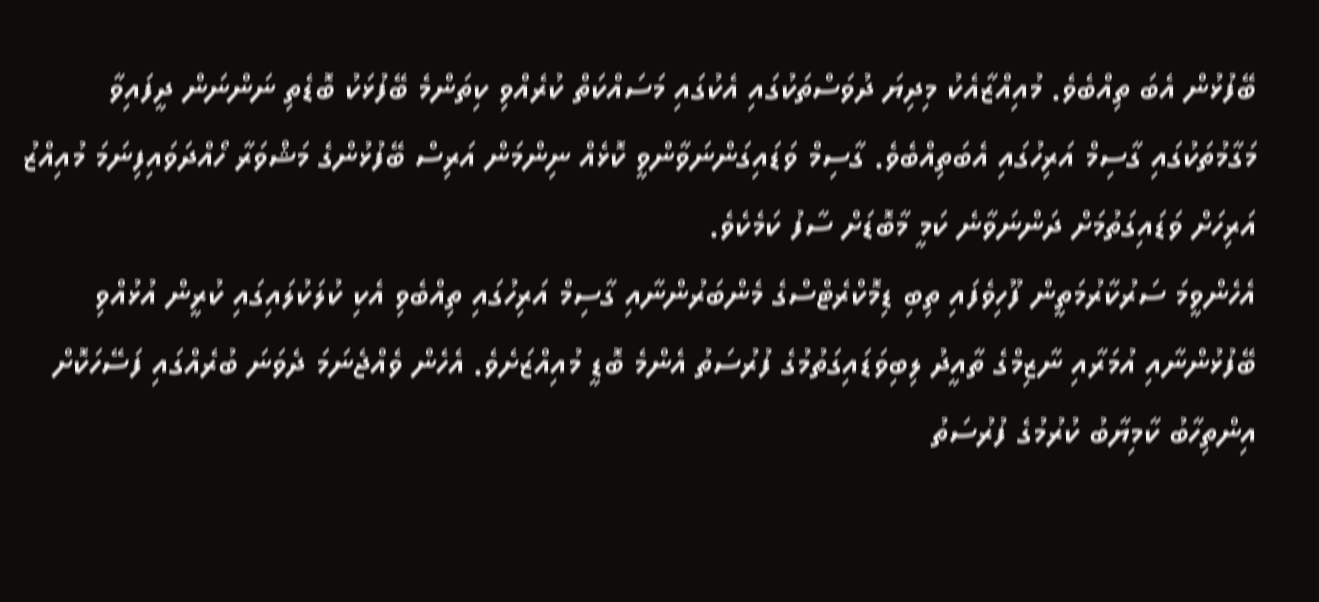ބޭފުޅުން އެބަ ތިއްބެވެ. މުއިއްޒާއެކު މިދިޔަ ދުވަސްތަކުގައި އެކުގައި މަސައްކަތް ކުރެއްވި ކިތަންމެ ބޭފުޅަކު ބޮޑެތި ނަންނަން ދީފައިވާ މަގާމުތަކުގައި ގާސިމް އަރިހުގައި އެބަތިއްބެވެ. ގާސިމް ވަޑައިގަންނަވާންވީ ކޮޅެއް ނިންމަން އަރިސް ބޭފުޅުންގެ މަޝްވަރާ ހޯއްދަވައިފިނަމަ މުއިއްޒު އަރިހަށް ވަޑައިގަތުމަށް ދަންނަވާނެ ކަމީ މާބޮޑަށް ސާފު ކަމެކެވެ.
އެހެންވީމަ ސަރުކާރުމަތީން ފޫހިވެފައި ތިބި ޑިމޮކްރެޓްސްގެ މެންބަރުންނާއި ގާސިމް އަރިހުގައި ތިއްބެވި އެކި ކުލަކުލައިގައި ކުރީން އުޅުއްވި ބޭފުޅުންނާއި އުމަރާއި ނާޒިމްގެ ތާއީދު ލިބިވަޑައިގަތުމުގެ ފުރުސަތު އެންމެ ބޮޑީ މުއިއްޒަށެވެ. އެހެން ވެއްޖެނަމަ ދެވަނަ ބުރެއްގައި ފަސޭހަކޮށް އިންތިހާބު ކާމިޔާބު ކުރުމުގެ ފުރުސަތު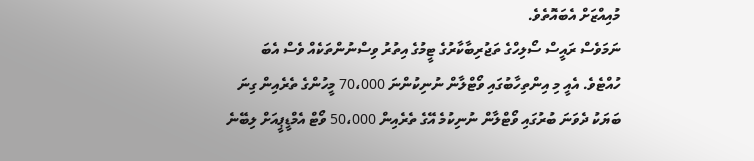މުއިއްޒަށް އެބައޮތެވެ.
ނަމަވެސް ރައީސް ސޯލިހްގެ ތަޖުރިބާކާރުގެ ޓީމުގެ އިތުރު ވިސްނުންތަކެއް ވެސް އެބަ ހުއްޓެވެ. އެއީ މި އިންތިހާބުގައި ވޯޓްލާން ނުނިކުންނަ 70،000 މީހުންގެ ތެރެއިން ގިނަ ބަޔަކު ދެވަނަ ބުރުގައި ވޯޓްލާން ނުނިކުމެ އޭގެ ތެރެއިން 50،000 ވޯޓް އެމްޑީޕީއަށް ލިބޭނެ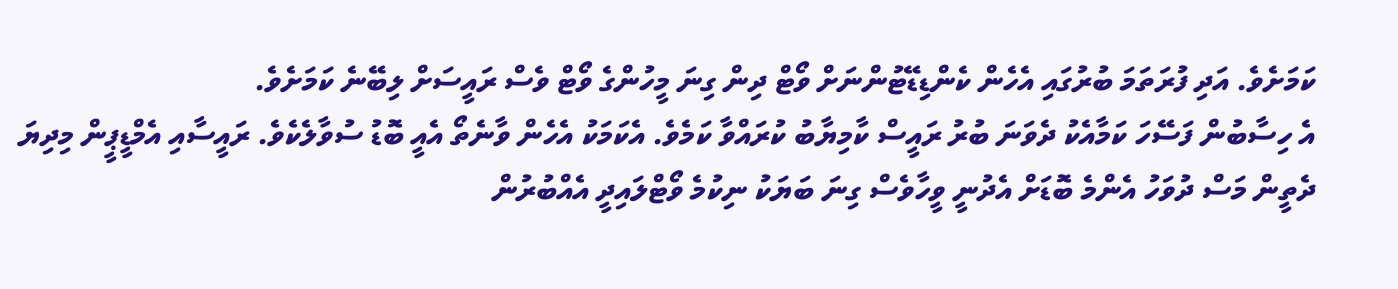ކަމަށެވެ. އަދި ފުރަތަމަ ބުރުގައި އެހެން ކެންޑިޑޭޓުންނަށް ވޯޓް ދިން ގިނަ މީހުންގެ ވޯޓް ވެސް ރައީސަށް ލިބޭނެ ކަމަށެވެ.
އެ ހިސާބުން ފަސޭހަ ކަމާއެކު ދެވަނަ ބުރު ރައީސް ކާމިޔާބު ކުރައްވާ ކަމެވެ. އެކަމަކު އެހެން ވާނެތޯ އެއީ ބޮޑު ސުވާލެކެވެ. ރައީސާއި އެމްޑީޕީން މިދިޔަ ދެތީން މަސް ދުވަހު އެންމެ ބޮޑަށް އެދުނީ ވީހާވެސް ގިނަ ބަޔަކު ނިކުމެ ވޯޓްލައިދީ އެއްބުރުން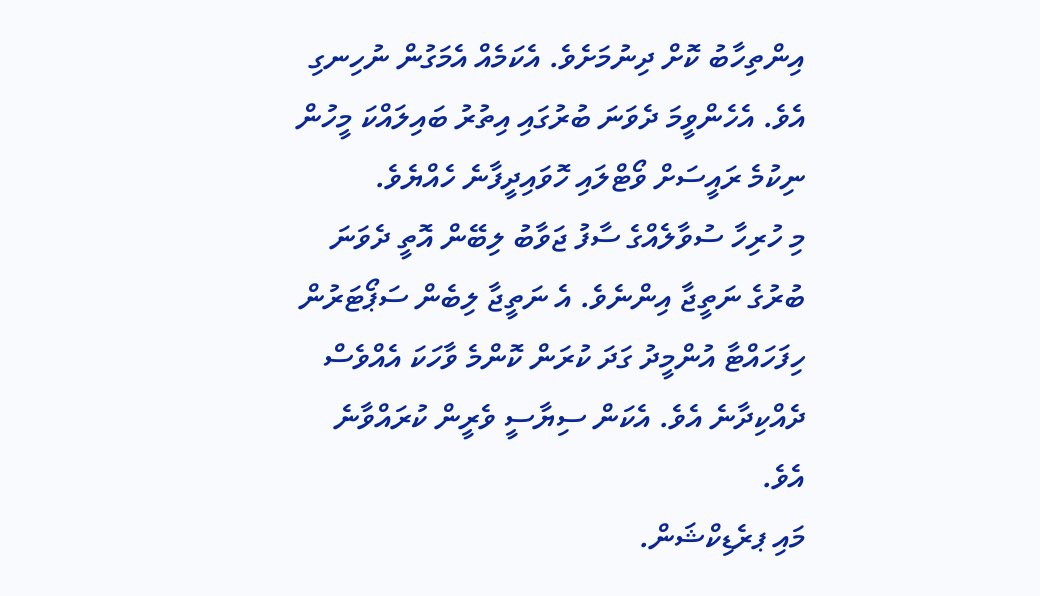އިންތިހާބު ކޮށް ދިނުމަށެވެ. އެކަމެއް އެމަގުން ނުހިނގި އެވެ. އެހެންވީމަ ދެވަނަ ބުރުގައި އިތުރު ބައިލައްކަ މީހުން ނިކުމެ ރައީސަށް ވޯޓްލައި ހޮވައިދީފާނެ ހެއްޔެވެ.
މި ހުރިހާ ސުވާލެއްގެ ސާފު ޖަވާބު ލިބޭން އޮތީ ދެވަނަ ބުރުގެ ނަތީޖާ އިންނެވެ. އެ ނަތީޖާ ލިބެން ސަޕޯޓަރުން ހިފަހައްޓާ އުންމީދު ގަދަ ކުރަން ކޮންމެ ވާހަކަ އެއްވެސް ދެއްކިދާނެ އެވެ. އެކަން ސިޔާސީ ވެރީން ކުރައްވާނެ އެވެ.
މައި ޕރެޑިކްޝަން.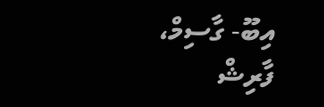އިބޫ- ގާސިމް، ފާރިޝް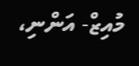މުއިޒް- އަންނި،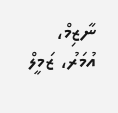ނާޒިމް، އުމަރު، ޒަމީލް